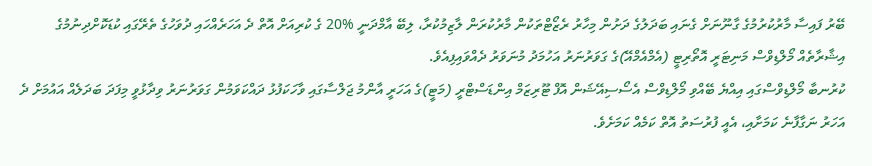ބޭރު ފައިސާ މާރުކުރުމުގެ ގާނޫނަށް ގެނައި ބަދަލުގެ ދަށުން މިހާރު ރެޒޯޓްތަކުން މާރުކުރަން ލާޒިމުކުރާ، ލިބޭ އާމްދަނީ %20 ގެ ކުރިއަށް އޮތް ދެ އަހަރެއްހައި ދުވަހުގެ ތެރޭގައި ކުޑަކޮށްދިނުމުގެ އިޝާރާތެއް މޯލްޑިވްސް މަނިޓަރީ އޮތޯރިޓީ (އެމްއެމްއޭ)ގެ ގަވަރުނަރު އަހުމަދު މުނަވަރު ދެއްވައިފިއެވެ.
ކުރުނބާ މޯލްޑިވްސްގައި އިއްޔެ ބޭއްވި މޯލްޑިވްސް އެސޯސިއޭޝަން އޮފް ޓޫރިޒަމް އިންޑަސްޓްރީ (މަޓީ)ގެ އަހަރީ އާންމު ޖަލްސާގައި ވާހަކަފުޅު ދައްކަވަމުން ގަވަރުނަރު ވިދާޅުވީ މިފަދަ ބަދަލެއް އައުމަށް ދެ އަހަރު ނަގާފާނެ ކަމަށާއި، އެއީ ފުރުސަތު އޮތް ކަމެއް ކަމަށެވެ.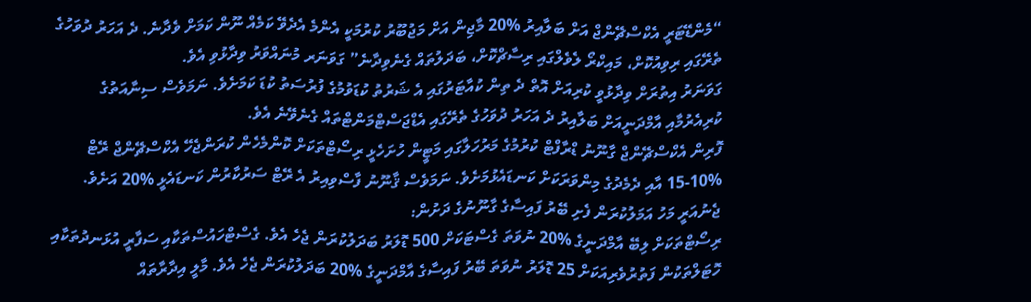“މެންޑޭޓަރީ އެކްސްޗޭންޖް އަށް ބަލާއިރު %20 މާޖިން އަށް މަޖުބޫރު ކުރުމަކީ އެންމެ އެދެވޭ ކަމެއް ނޫން ކަމަށް ވެދާނެ. ދެ އަހަރު ދުވަހުގެ ތެރޭގައި ރިވިއުކޮށް، މައިކްރޯ ލެވެލްގައި ރިސާޗްކޮށް، ބަދަލުތައް ގެނެވިދާނެ” ގަވަނަރ މުނައްވަރު ވިދާޅުވި އެވެ.
ގަވަނަރު އިތުރަށް ވިދާޅުވީ ކުރިއަށް އޮތް ދެ ތިން ކުއާޓަރުގައި އެ ޝަރުތު ކުޑަވުމުގެ ފުރުސަތު ކުޑަ ކަމަށެވެ. ނަމަވެސް ސިނާއަތުގެ ކުރިއެރުމާއި އާމްދަނީއަށް ބަލާއިރު ދެ އަހަރު ދުވަހުގެ ތެރޭގައި އެޑްޖަސްޓްމަންޓްތައް ގެނެވޭނެ އެވެ.
ފޮރިން އެކްސްޗޭންޖް ގާނޫނު ޑްރާފްޓް ކުރުމުގެ މަރުހަލާގައި މަޓީން ހުށަހެޅީ ރިސޯޓްތަކަށް ކޮންމެހެން ކުރަންޖެހޭ އެކްސްޗޭންޖް ރޭޓް %10-15 އާއި ދެމެދުގެ މިންވަރަކަށް ކަނޑައެޅުމަށެވެ. ނަމަވެސް ޤާނޫނު ފާސްވިއިރު އެ ރޭޓް ސަރުކާރުން ކަނޑައެޅީ %20 އަށެވެ.
ޖެނުއަރީ މަހު އަމަލުކުރަން ފެށި ބޭރު ފައިސާގެ ގާނޫނުގެ ދަށުން:
ރިސޯޓްތަކަށް ލިބޭ އާމްދަނީގެ %20 ނުވަތަ ގެސްޓަކަށް 500 ޑޮލަރު ބަދަލުކުރަން ޖެހެ އެވެ. ގެސްޓްހައުސްތަކާއި ސަފާރީ އުޅަނދުތަކާއި ހޮޓަލްތަކުން ފަތުރުވެރިއަކަށް 25 ޑޮލަރު ނުވަތަ ބޭރު ފައިސާގެ އާމްދަނީގެ %20 ބަދަލުކުރަން ޖެހެ އެވެ. މާލީ އިދާރާތައް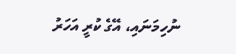ނުހިމަނައި، އޭގެ ކުރީ އަހަރު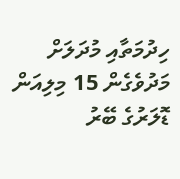ހިދުމަތާއި މުދަލަށް މަދުވެގެން 15 މިލިއަން ޑޮލަރުގެ ބޭރު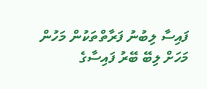ފައިސާ ލިބުނު ފަރާތްތަކުން މަހުން މަހަށް ލިބޭ ބޭރު ފައިސާގެ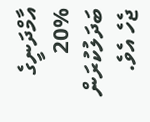އާމްދަނީގެ %20 ބަދަލުކުރަން ޖެހެ އެވެ.